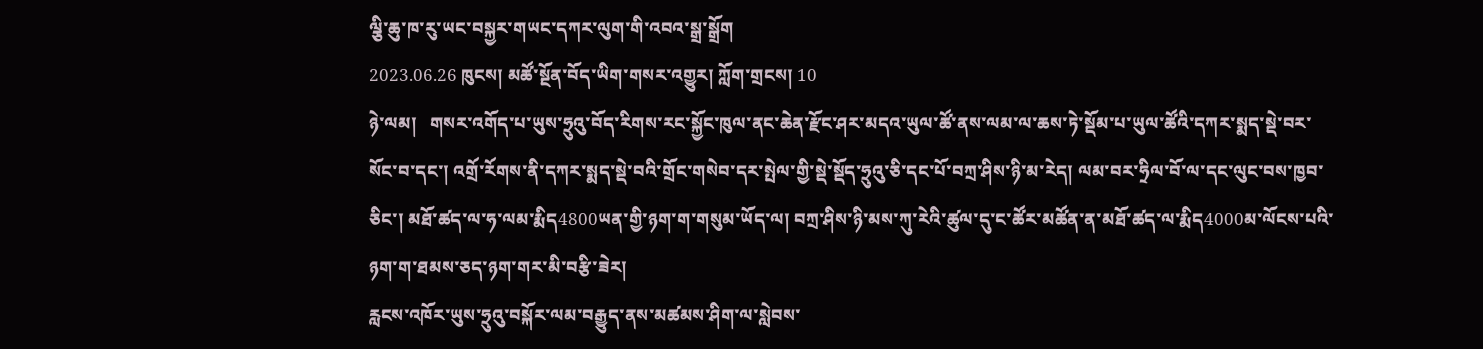ལྕི་ཆུ་ཁ་རུ་ཡང་བསྐྱར་གཡང་དཀར་ལུག་གི་འབའ་སྒྲ་སྒྲོག
2023.06.26 ཁུངས། མཚོ་སྔོན་བོད་ཡིག་གསར་འགྱུར། ཀློག་གྲངས། 10
ཉེ་ལམ།   གསར་འགོད་པ་ཡུས་ཧྲུའུ་བོད་རིགས་རང་སྐྱོང་ཁུལ་ནང་ཆེན་རྫོང་ཤར་མདའ་ཡུལ་ཚོ་ནས་ལམ་ལ་ཆས་ཏེ་སྡོམ་པ་ཡུལ་ཚོའི་དཀར་སྨད་སྡེ་བར་སོང་བ་དང་། འགྲོ་རོགས་ནི་དཀར་སྨད་སྡེ་བའི་གྲོང་གསེབ་དར་སྤེལ་གྱི་སྡེ་སྡོད་ཧྲུའུ་ཅི་དང་པོ་བཀྲ་ཤིས་ཉི་མ་རེད། ལམ་བར་ཧྲིལ་བོ་ལ་དང་ལུང་བས་ཁྱབ་ཅིང་། མཐོ་ཚད་ལ་ཧ་ལམ་རྨིད4800ཡན་གྱི་ཉག་ག་གསུམ་ཡོད་ལ། བཀྲ་ཤིས་ཉི་མས་ཀུ་རེའི་ཚུལ་དུ་ང་ཚོར་མཚོན་ན་མཐོ་ཚད་ལ་རྨིད4000མ་ལོངས་པའི་ཉག་ག་ཐམས་ཅད་ཉག་གར་མི་བརྩི་ཟེར།
རླངས་འཁོར་ཡུས་ཧྲུའུ་བསྐོར་ལམ་བརྒྱུད་ནས་མཚམས་ཤིག་ལ་སླེབས་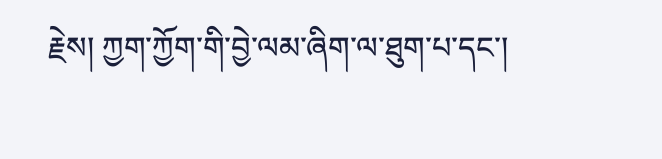རྗེས། ཀྱག་ཀྱོག་གི་བྱེ་ལམ་ཞིག་ལ་ཐུག་པ་དང་།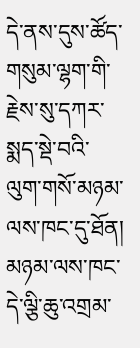དེ་ནས་དུས་ཚོད་གསུམ་ལྷག་གི་རྗེས་སུ་དཀར་སྨད་སྡེ་བའི་ལུག་གསོ་མཉམ་ལས་ཁང་དུ་ཐོན། མཉམ་ལས་ཁང་དེ་ལྕི་ཆུ་འགྲམ་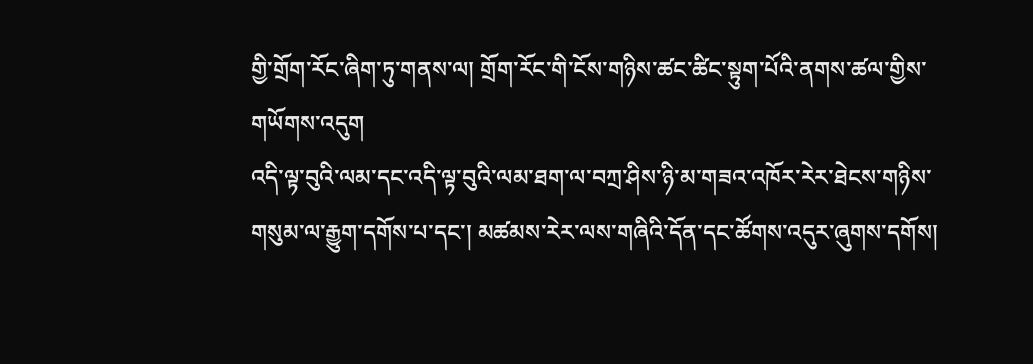གྱི་གྲོག་རོང་ཞིག་ཏུ་གནས་ལ། གྲོག་རོང་གི་ངོས་གཉིས་ཚང་ཚིང་སྟུག་པོའི་ནགས་ཚལ་གྱིས་གཡོགས་འདུག
འདི་ལྟ་བུའི་ལམ་དང་འདི་ལྟ་བུའི་ལམ་ཐག་ལ་བཀྲ་ཤིས་ཉི་མ་གཟའ་འཁོར་རེར་ཐེངས་གཉིས་གསུམ་ལ་རྒྱུག་དགོས་པ་དང་། མཚམས་རེར་ལས་གཞིའི་དོན་དང་ཚོགས་འདུར་ཞུགས་དགོས།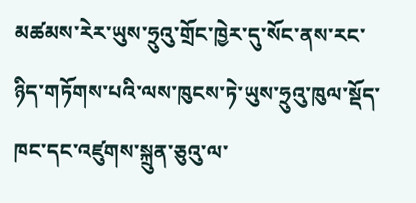མཚམས་རེར་ཡུས་ཧྲུའུ་གྲོང་ཁྱེར་དུ་སོང་ནས་རང་ཉིད་གཏོགས་པའི་ལས་ཁུངས་ཏེ་ཡུས་ཧྲུའུ་ཁུལ་སྡོད་ཁང་དང་འཛུགས་སྐྲུན་ཅུའུ་ལ་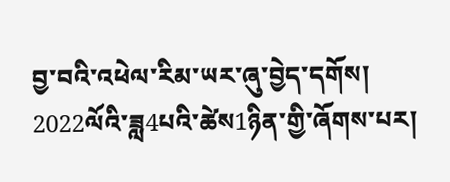བྱ་བའི་འཕེལ་རིམ་ཡར་ཞུ་བྱེད་དགོས།
2022ལོའི་ཟླ4པའི་ཚེས1ཉིན་གྱི་ཞོགས་པར།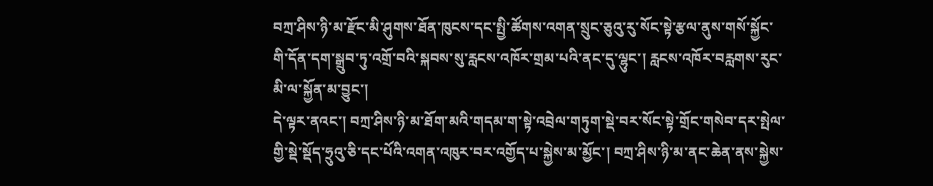བཀྲ་ཤིས་ཉི་མ་རྫོང་མི་ཤུགས་ཐོན་ཁུངས་དང་སྤྱི་ཚོགས་འགན་སྲུང་ཅུའུ་རུ་སོང་སྟེ་རྩལ་ནུས་གསོ་སྐྱོང་གི་དོན་དག་སྒྲུབ་ཏུ་འགྲོ་བའི་སྐབས་སུ་རླངས་འཁོར་གྲམ་པའི་ནང་དུ་ལྷུང་། རླངས་འཁོར་བརླགས་རུང་མི་ལ་སྐྱོན་མ་བྱུང་།
དེ་ལྟར་ནའང་། བཀྲ་ཤིས་ཉི་མ་ཐོག་མའི་གདམ་ག་སྟེ་འབྲེལ་གཏུག་སྡེ་བར་སོང་སྟེ་གྲོང་གསེབ་དར་སྤེལ་གྱི་སྡེ་སྡོད་ཧྲུའུ་ཅི་དང་པོའི་འགན་འཁུར་བར་འགྱོད་པ་སྐྱེས་མ་མྱོང་། བཀྲ་ཤིས་ཉི་མ་ནང་ཆེན་ནས་སྐྱེས་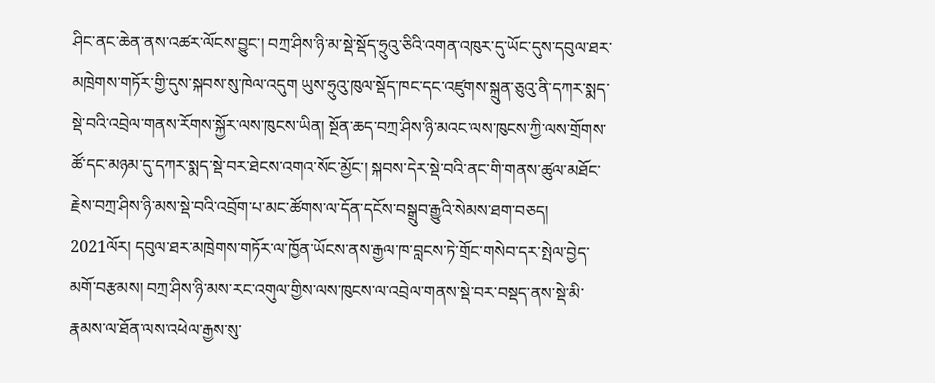ཤིང་ནང་ཆེན་ནས་འཚར་ལོངས་བྱུང་། བཀྲ་ཤིས་ཉི་མ་སྡེ་སྡོད་ཧྲུའུ་ཅིའི་འགན་འཁུར་དུ་ཡོང་དུས་དབུལ་ཐར་མཁྲེགས་གཏོར་གྱི་དུས་སྐབས་སུ་ཁེལ་འདུག ཡུས་ཧྲུའུ་ཁུལ་སྡོད་ཁང་དང་འཛུགས་སྐྲུན་ཅུའུ་ནི་དཀར་སྨད་སྡེ་བའི་འབྲེལ་གནས་རོགས་སྐྱོར་ལས་ཁུངས་ཡིན། སྔོན་ཆད་བཀྲ་ཤིས་ཉི་མའང་ལས་ཁུངས་ཀྱི་ལས་གྲོགས་ཚོ་དང་མཉམ་དུ་དཀར་སྨད་སྡེ་བར་ཐེངས་འགའ་སོང་མྱོང་། སྐབས་དེར་སྡེ་བའི་ནང་གི་གནས་ཚུལ་མཐོང་རྗེས་བཀྲ་ཤིས་ཉི་མས་སྡེ་བའི་འབྲོག་པ་མང་ཚོགས་ལ་དོན་དངོས་བསྒྲུབ་རྒྱུའི་སེམས་ཐག་བཅད།
2021ལོར། དབུལ་ཐར་མཁྲེགས་གཏོར་ལ་ཁྱོན་ཡོངས་ནས་རྒྱལ་ཁ་བླངས་ཏེ་གྲོང་གསེབ་དར་སྤེལ་བྱེད་མགོ་བརྩམས། བཀྲ་ཤིས་ཉི་མས་རང་འགུལ་གྱིས་ལས་ཁུངས་ལ་འབྲེལ་གནས་སྡེ་བར་བསྡད་ནས་སྡེ་མི་རྣམས་ལ་ཐོན་ལས་འཕེལ་རྒྱས་སུ་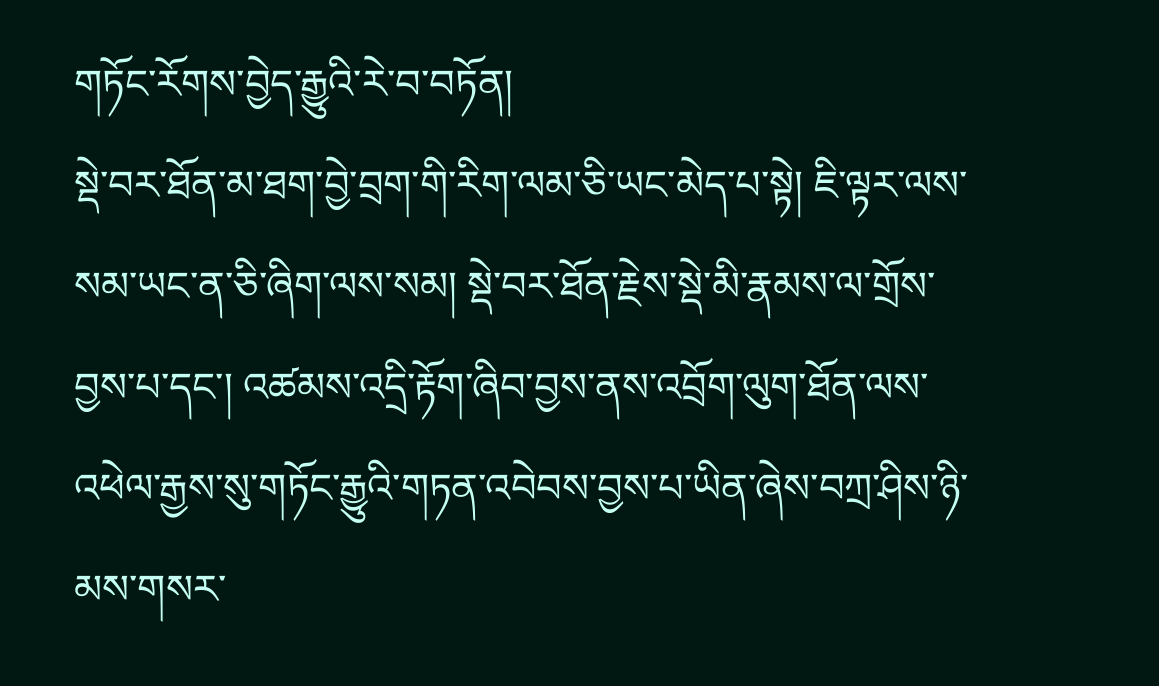གཏོང་རོགས་བྱེད་རྒྱུའི་རེ་བ་བཏོན།
སྡེ་བར་ཐོན་མ་ཐག་བྱེ་བྲག་གི་རིག་ལམ་ཅི་ཡང་མེད་པ་སྟེ། ཇི་ལྟར་ལས་སམ་ཡང་ན་ཅི་ཞིག་ལས་སམ། སྡེ་བར་ཐོན་རྗེས་སྡེ་མི་རྣམས་ལ་གྲོས་བྱས་པ་དང་། འཚམས་འདྲི་རྟོག་ཞིབ་བྱས་ནས་འབྲོག་ལུག་ཐོན་ལས་འཕེལ་རྒྱས་སུ་གཏོང་རྒྱུའི་གཏན་འབེབས་བྱས་པ་ཡིན་ཞེས་བཀྲ་ཤིས་ཉི་མས་གསར་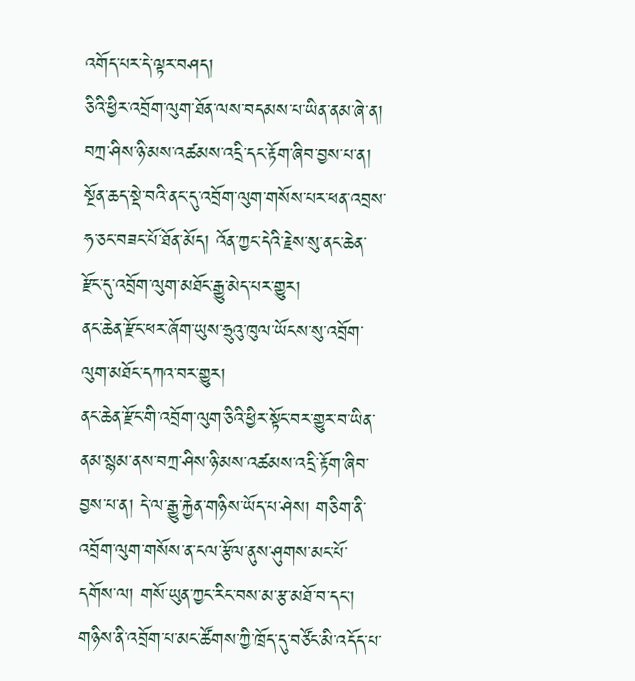འགོད་པར་དེ་ལྟར་བཤད།
ཅིའི་ཕྱིར་འབྲོག་ལུག་ཐོན་ལས་བདམས་པ་ཡིན་ནམ་ཞེ་ན། བཀྲ་ཤིས་ཉི་མས་འཚམས་འདྲི་དང་རྟོག་ཞིབ་བྱས་པ་ན། སྔོན་ཆད་སྡེ་བའི་ནང་དུ་འབྲོག་ལུག་གསོས་པར་ཕན་འབྲས་ཧ་ཅང་བཟང་པོ་ཐོན་མོད། འོན་ཀྱང་དེའི་རྗེས་སུ་ནང་ཆེན་རྫོང་དུ་འབྲོག་ལུག་མཐོང་རྒྱུ་མེད་པར་གྱུར།
ནང་ཆེན་རྫོང་ཕར་ཞོག་ཡུས་ཧྲུའུ་ཁུལ་ཡོངས་སུ་འབྲོག་ལུག་མཐོང་དཀའ་བར་གྱུར།
ནང་ཆེན་རྫོང་གི་འབྲོག་ལུག་ཅིའི་ཕྱིར་སྟོང་བར་གྱུར་བ་ཡིན་ནམ་སྙམ་ནས་བཀྲ་ཤིས་ཉི་མས་འཚམས་འདྲི་རྟོག་ཞིབ་བྱས་པ་ན། དེ་ལ་རྒྱུ་རྐྱེན་གཉིས་ཡོད་པ་ཤེས། གཅིག་ནི་འབྲོག་ལུག་གསོས་ན་ངལ་རྩོལ་ནུས་ཤུགས་མང་པོ་དགོས་ལ། གསོ་ཡུན་ཀྱང་རིང་བས་མ་རྩ་མཐོ་བ་དང་། གཉིས་ནི་འབྲོག་པ་མང་ཚོགས་ཀྱི་ཁྲོད་དུ་བཙོང་མི་འདོད་པ་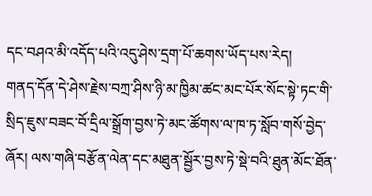དང་བཤའ་མི་འདོད་པའི་འདུ་ཤེས་དྲག་པོ་ཆགས་ཡོད་པས་རེད།
གནད་དོན་དེ་ཤེས་རྗེས་བཀྲ་ཤིས་ཉི་མ་ཁྱིམ་ཚང་མང་པོར་སོང་སྟེ་ཏང་གི་སྲིད་ཇུས་བཟང་བོ་དྲིལ་སྒྲོག་བྱས་ཏེ་མང་ཚོགས་ལ་ཁ་ཏ་སློབ་གསོ་བྱེད་ཞོར། ལས་གཞི་བརྩོན་ལེན་དང་མཐུན་སྦྱོར་བྱས་ཏེ་སྡེ་བའི་ཐུན་མོང་ཐོན་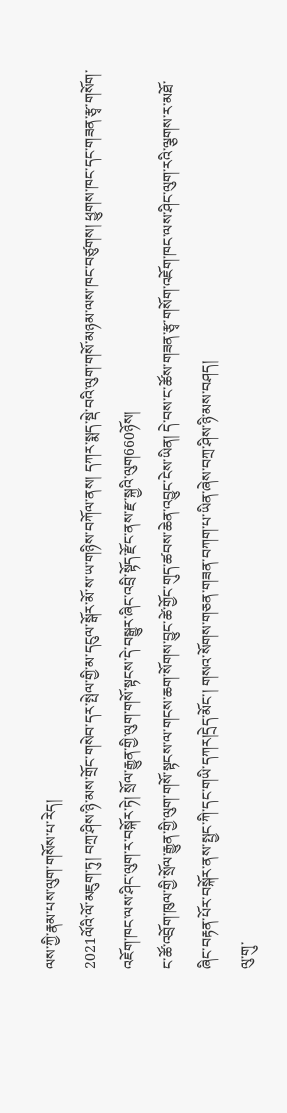ལས་ཀྱི་རྣམ་པས་ལུག་གསོས་པ་རེད།
2021ལོའི་ལོ་མཇུག་ཏུ། བཀྲ་ཤིས་ཉི་མས་གྲོང་གསེབ་དར་སྤེལ་གྱི་མ་དངུལ་སྒོར་མོ་ས་ཡ་གཉིས་བཀོལ་ནས། དཀར་སྨད་སྡེ་བའི་ལུག་གསོ་མཉམ་ལས་ཁང་བཙུགས། ཕྱུགས་ཁང་དང་གཟན་རྩྭ་གསོག་འཇོག་ཁང་ལས་ཤིང་ལུག་ར་བསྐོར་ཏེ། སྲོལ་རྒྱུན་གྱི་ལུག་གསོ་སྟངས་དེ་བསྒྱུར་ཞིང་འབྲི་སྟོད་རྫོང་ནས་རྫ་སྐྱའི་ལུག660ཉོས།
ང་ཚོ་འབྲོག་ཁུལ་གྱི་སྲོལ་རྒྱུན་གྱི་ལུག་གསོ་སྟངས་ལ་གངས་ཆག་སོགས་བྱུང་ཚེ་གྱོང་གུད་ཚབས་ཆེན་འབྱུང་ངེས་ཡིན། དེ་བས་ང་ཚོས་གཟན་རྩྭ་གསོག་འཇོག་ཁང་ལས་ཤིང་ལུག་རའི་ལྕགས་ར་མཐོ་ཞིང་བརྟན་པོར་བསྐོར་ནས་སྤྱང་ཀི་དང་གཡི་དཀར།དྲེད་མོང་། གསའ་སོགས་གཅན་གཟན་བཀག་པ་ཡིན་ཞེས་བཀྲ་ཤིས་ཉི་མས་བཤད།
ལུ་གུ་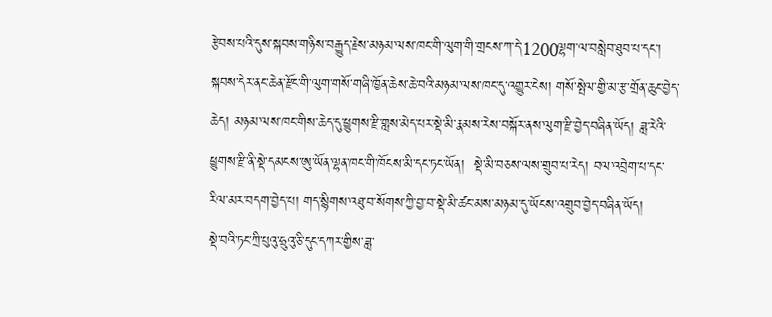རྩེབས་པའི་དུས་སྐབས་གཉིས་བརྒྱུད་རྗེས་མཉམ་ལས་ཁང་གི་ལུག་གི་གྲངས་ཀ་དེ་1200ལྷག་ལ་བསླེབ་ཐུབ་པ་དང་།  སྐབས་དེར་ནང་ཆེན་རྫོང་གི་ལུག་གསོ་གཞི་ཁྱོན་ཆེས་ཆེ་བའི་མཉམ་ལས་ཁང་དུ་འགྱུར་ངེས། གསོ་སྤེལ་གྱི་མ་རྩ་གྲོན་ཆུང་བྱེད་ཆེད། མཉམ་ལས་ཁང་གིས་ཆེད་དུ་ཕྱུགས་རྫི་གླས་མེད་པར་སྡེ་མི་རྣམས་རེས་བསྐོར་ནས་ལུག་རྫི་བྱེད་བཞིན་ཡོད། ཟླ་རེའི་ཕྱུགས་རྫི་ནི་སྡེ་དམངས་ཨུ་ཡོན་ལྷན་ཁང་གི་ཁོངས་མི་དང་ཏང་ཡོན།  སྡེ་མི་བཅས་ལས་གྲུབ་པ་རེད། བལ་འབྲེག་པ་དང་རིལ་མར་བདག་བྱེད་པ། གད་སྙིགས་འཐུ་བ་སོགས་ཀྱི་བྱ་བ་སྡེ་མི་ཚང་མས་མཉམ་དུ་ཡོངས་འགྲུབ་བྱེད་བཞིན་ཡོད།
སྡེ་བའི་ཏང་ཀྲི་པུའུ་ཧྲུའུ་ཅི་དུང་དཀར་གྱིས་ཟླ་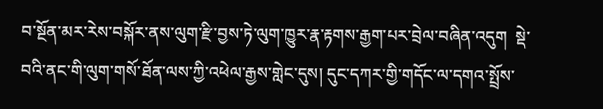བ་སྔོན་མར་རེས་བསྐོར་ནས་ལུག་རྫི་བྱས་ཏེ་ལུག་ཁྱུར་རྣ་རྟགས་རྒྱག་པར་བྲེལ་བཞིན་འདུག  སྡེ་བའི་ནང་གི་ལུག་གསོ་ཐོན་ལས་ཀྱི་འཕེལ་རྒྱས་གླེང་དུས། དུང་དཀར་གྱི་གདོང་ལ་དགའ་སྤྲོས་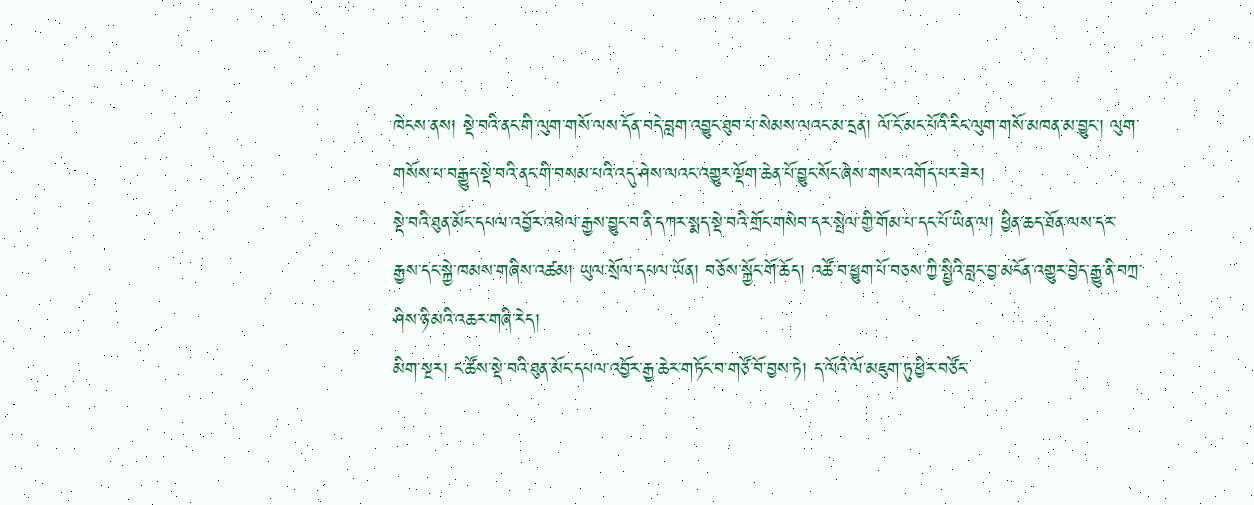ཁེངས་ནས། སྡེ་བའི་ནང་གི་ལུག་གསོ་ལས་དོན་བདེ་བླག་འབྱུང་ཐུབ་པ་སེམས་ལའང་མ་དྲན། ལོ་ངོ་མང་པོའི་རིང་ལུག་གསོ་མཁན་མ་བྱུང་། ལུག་གསོས་པ་བརྒྱུད་སྡེ་བའི་ནང་གི་བསམ་པའི་འདུ་ཤེས་ལའང་འགྱུར་ལྡོག་ཆེན་པོ་བྱུང་སོང་ཞེས་གསར་འགོད་པར་ཟེར།
སྡེ་བའི་ཐུན་མོང་དཔལ་འབྱོར་འཕེལ་རྒྱས་བྱུང་བ་ནི་དཀར་སྨད་སྡེ་བའི་གྲོང་གསེབ་དར་སྤེལ་གྱི་གོམ་པ་དང་པོ་ཡིན་ལ། ཕྱིན་ཆད་ཐོན་ལས་དར་རྒྱས་དང་སྐྱེ་ཁམས་གཞིས་འཚམ། ཡུལ་སྲོལ་དཔལ་ཡོན། བཅོས་སྐྱོང་གོ་ཆོད། འཚོ་བ་ཕྱུག་པོ་བཅས་ཀྱི་སྤྱིའི་བླང་བྱ་མངོན་འགྱུར་བྱེད་རྒྱུ་ནི་བཀྲ་ཤིས་ཉི་མའི་འཆར་གཞི་རེད།
མིག་སྔར། ང་ཚོས་སྡེ་བའི་ཐུན་མོང་དཔལ་འབྱོར་རྒྱ་ཆེར་གཏོང་བ་གཙོ་བོ་བྱས་ཏེ། ད་ལོའི་ལོ་མཇུག་ཏུ་ཕྱིར་བཙོང་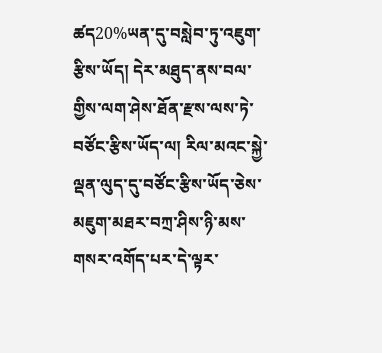ཚད20%ཡན་དུ་བསླེབ་ཏུ་འཇུག་རྩིས་ཡོད། དེར་མཐུད་ནས་བལ་གྱིས་ལག་ཤེས་ཐོན་རྫས་ལས་ཏེ་བཙོང་རྩིས་ཡོད་ལ། རིལ་མའང་སྐྱེ་ལྡན་ལུད་དུ་བཙོང་རྩིས་ཡོད་ཅེས་མཇུག་མཐར་བཀྲ་ཤིས་ཉི་མས་གསར་འགོད་པར་དེ་ལྟར་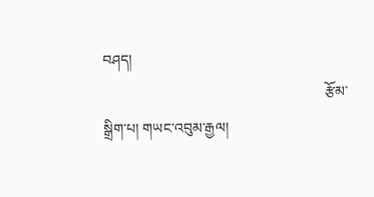བཤད།
                                                             རྩོམ་སྒྲིག་པ། གཡང་འབུམ་རྒྱལ།